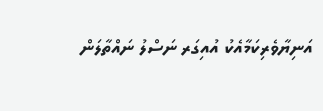އަނިޔާވެރިކަމާއެކު އުއިގަރ ނަސްލު ނައްތާލަން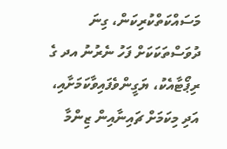މަސައްކަތްކުރިކަން، ގިނަ ދުވަސްތަކަކަށް ފަހު ނެރުނު އދ ގެ ރިޕޯޓާއެކު، ޔަގީންވެފައިވާކަމަށާއި، އަދި މިކަމަށް ޗައިނާއިން ޒިންމާ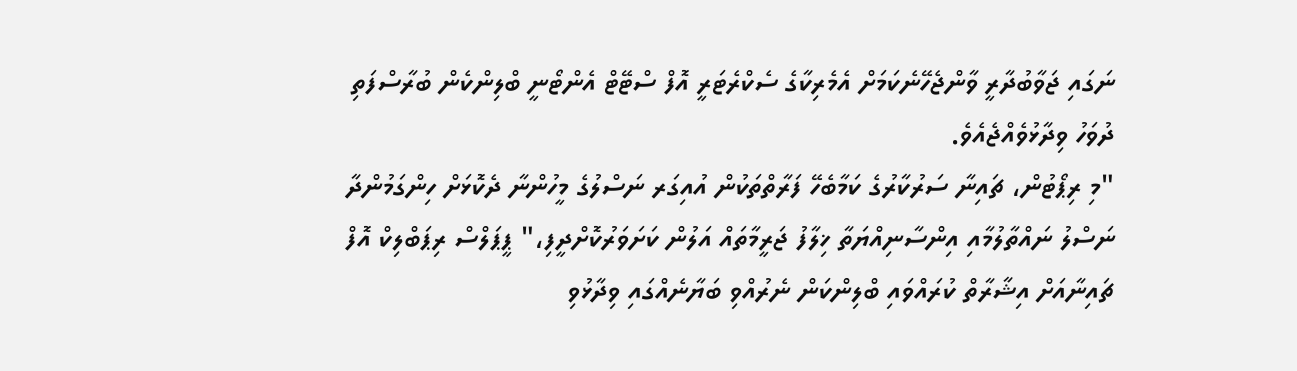ނަގައި ޖަވާބުދާރީ ވާންޖެހޭނެކަމަށް އެމެރިކާގެ ސެކްރެޓަރީ އޮފް ސްޓޭޓް އެންޓޯނީ ބްލިންކެން ބުރާސްފަތި ދުވަހު ވިދާޅުވެއްޖެއެވެ.
"މި ރިޕޯޓުން، ޗައިނާ ސަރުކާރުގެ ކަމާބެހޭ ފަރާތްތަކުން އުއިގަރ ނަސްލުގެ މީހުންނާ ދެކޮޅަށް ހިންގަމުންދާ ނަސްލު ނައްތާލުމާއި އިންސާނިއްޔަތާ ޚިލާފު ޖަރީމާތައް އަލުން ކަށަވަރުކޮށްދީފި،" ޕީޕަލްސް ރިޕަބްލިކް އޮފް ޗައިނާއަށް އިޝާރާތް ކުރައްވައި ބްލިންކަން ނެރުއްވި ބަޔާނެއްގައި ވިދާޅުވި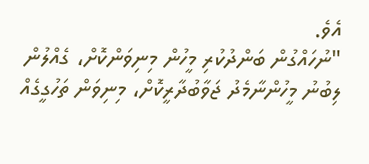އެވެ.
"ނުހައްގުން ބަންދުކުރި މީހުން މިނިވަންކޮށް، ގެއްލުން ލިބުނު މީހުންނާމެދު ޖަވާބުދާރީކޮށް، މިނިވަން ތަހުގީގެއް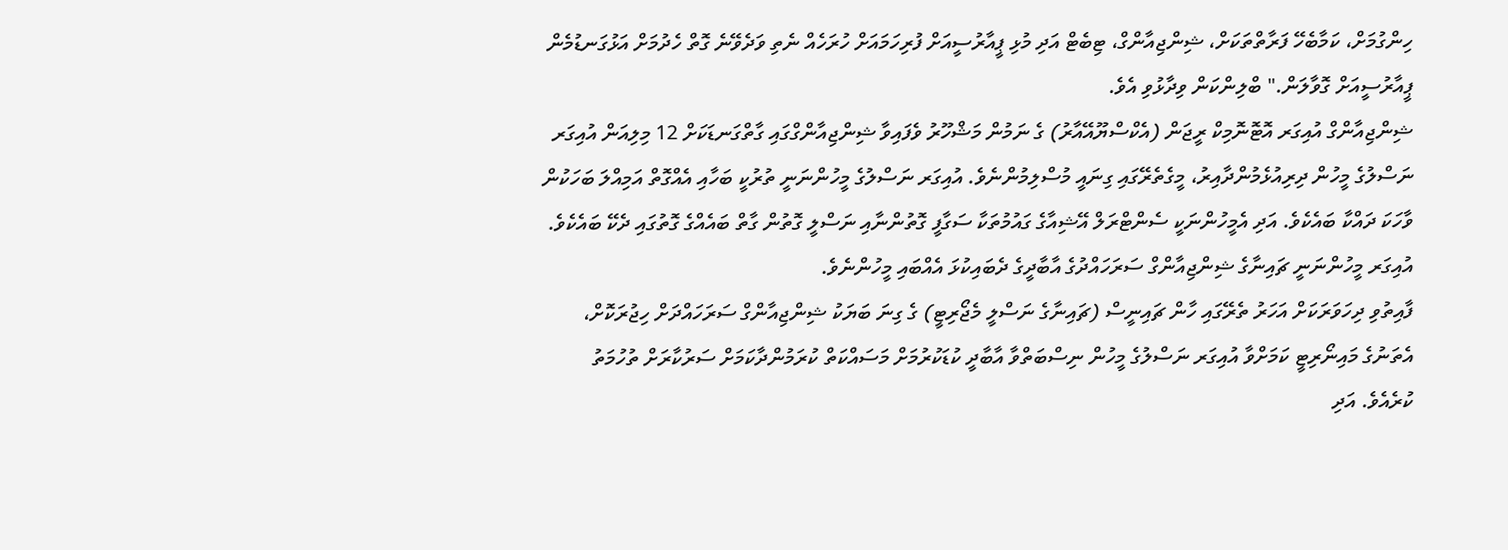ހިންގުމަށް، ކަމާބެހޭ ފަރާތްތަކަށް، ޝިންޖިއާންގް، ޓިބެޓް އަދި މުޅި ޕީއާރުސީއަށް ފުރިހަމައަށް ހުރަހެއް ނެތި ވަދެވޭނެ ގޮތް ހެދުމަށް އަޅުގަނޑުމެން ޕީއާރުސީއަށް ގޮވާލަން." ބްލިންކަން ވިދާޅުވި އެވެ.
ޝިންޖިއާންގް އުއިގަރ އޮޓޮނޮމިކް ރީޖަން (އެކްސްޔޫއޭއާރު) ގެ ނަމުން މަޝްހޫރު ވެފައިވާ ޝިންޖިއާންގްގައި ގާތްގަނޑަކަށް 12 މިލިއަން އުއިގަރ ނަސްލުގެ މީހުން ދިރިއުޅެމުންދާއިރު، މީގެތެރޭގައި ގިނައީ މުސްލިމުންނެވެ. އުއިގަރ ނަސްލުގެ މީހުންނަނީ ތުރުކީ ބަހާއި އެއްގޮތް އަމިއްލަ ބަހަކުން ވާހަކަ ދައްކާ ބައެކެވެ. އަދި އެމީހުންނަކީ ސެންޓްރަލް އޭޝިއާގެ ގައުމުތަކާ ސަގާފީ ގޮތުންނާއި ނަސްލީ ގޮތުން ގާތް ބައެއްގެ ގޮތުގައި ދެކޭ ބައެކެވެ. އުއިގަރ މީހުންނަނީ ޗައިނާގެ ޝިންޖިއާންގް ސަރަހައްދުގެ އާބާދީގެ ދެބައިކުޅަ އެއްބައި މީހުންނެވެ.
ފާއިތުވި ދިހަވަރަކަށް އަހަރު ތެރޭގައި ހާން ޗައިނީސް (ޗައިނާގެ ނަސްލީ މެޖޯރިޓީ) ގެ ގިނަ ބަޔަކު ޝިންޖިއާންގް ސަރަހައްދަށް ހިޖުރަކޮށް، އެތަނުގެ މައިނޯރިޓީ ކަމަށްވާ އުއިގަރ ނަސްލުގެ މީހުން ނިސްބަތްވާ އާބާދީ ކުޑަކުރުމަށް މަސައްކަތް ކުރަމުންދާކަމަށް ސަރުކާރަށް ތުހުމަތު ކުރެއެވެ. އަދި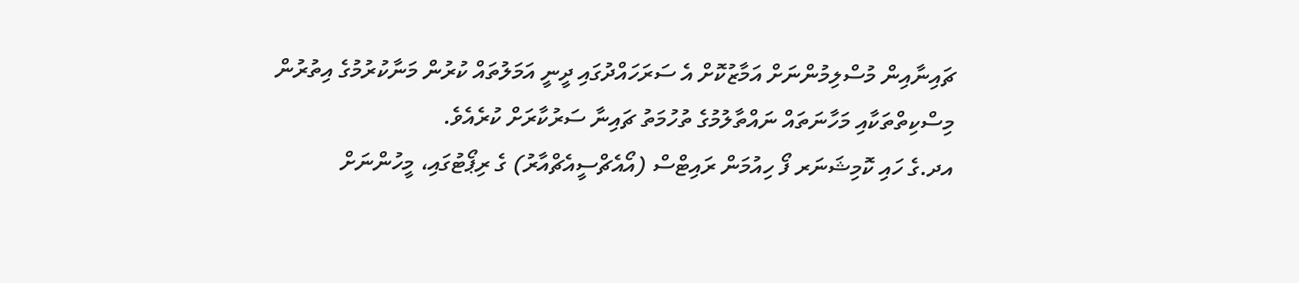ޗައިނާއިން މުސްލިމުންނަށް އަމާޒުކޮށް އެ ސަރަހައްދުގައި ދީނީ އަމަލުތައް ކުރުން މަނާކުރުމުގެ އިތުރުން މިސްކިތްތަކާއި މަހާނަތައް ނައްތާލުމުގެ ތުހުމަތު ޗައިނާ ސަރުކާރަށް ކުރެއެވެ.
އދ.ގެ ހައި ކޮމިޝަނަރ ފޯ ހިއުމަން ރައިޓްސް (އޯއެޗްސީއެޗްއާރު) ގެ ރިޕޯޓުގައި، މީހުންނަށް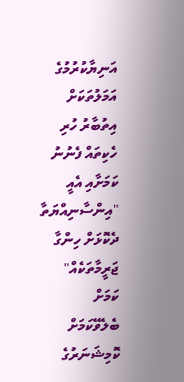އަނިޔާކުރުމުގެ އަމަލުތަކަށް އިތުބާރު ހުރި ހެކިތައް ފެނުނު ކަމަށާއި އެއީ "އިންސާނިއްޔަތާ ދެކޮޅަށް ހިންގާ ޖަރީމާތަކެއް" ކަމަށް ބެލެވޭކަމަށް ކޮމިޝަނަރުގެ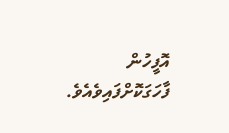އޮފީހުން ފާހަގަކޮށްފައިވެއެވެ.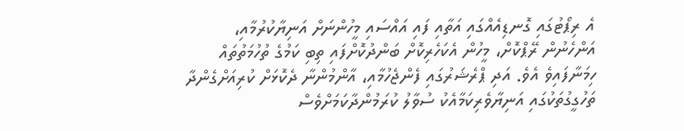އެ ރިޕޯޓުގައި ގޮނޑިއެއްގައި އަތާއި ފައި އައްސައި މީހުންނަށް އަނިޔާކުރުމާއި، އަންހެނުން ރޭޕްކޮށް، މީހުން އެކަހެރިކޮށް ބަންދުކޮށްފައި ތިބި ކަމުގެ ތުހުމަތުތައް ހިމަނާފައިވެ އެވެ. އަދި ޕްރެޝަރުގައި ފެންޖެހުމާއި، އާންމުންނާ ދެކޮޅަށް ކުރިއަށްގެންދާ ތަހުގީގުތަކުގައި އަނިޔާވެރިކަމާއެކު ސުވާލު ކުރަމުންދާކަމަށްވެސް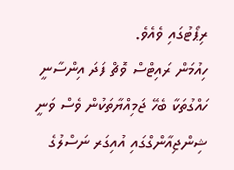ރިޕޯޓުގައި ވެއެވެ.
ހިއުމަން ރައިޓްސް ވޮޗް ފަދަ އިންސާނީ ހައްގުތަކާ ބެހޭ ޖަމިއްޔާތަކުން ވެސް ވަނީ ޝިންޖިއާންގްގައި އުއިގަރ ނަސްލުގެ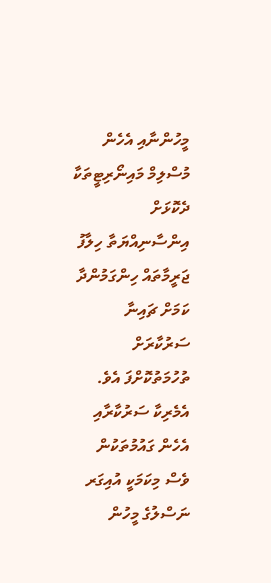މީހުންނާއި އެހެން މުސްލިމް މައިނޯރިޓީތަކާ ދެކޮޅަށް އިންސާނިއްޔަތާ ހިލާފު ޖަރީމާތައް ހިންގަމުންދާ ކަމަށް ޗައިނާ ސަރުކާރަށް ތުހުމަތުކޮށްފަ އެވެ. އެމެރިކާ ސަރުކާރާއި އެހެން ގައުމުތަކުން ވެސް މިކަމަކީ އުއިގަރ ނަސްލުގެ މީހުން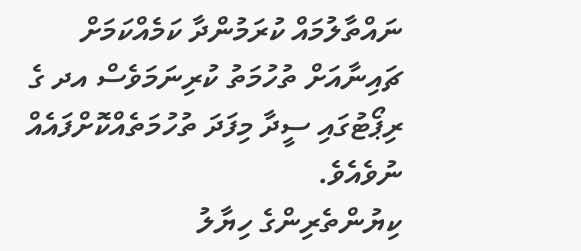ނައްތާލުމައް ކުރަމުންދާ ކަމެއްކަމަށް ޗައިނާއަށް ތުހުމަތު ކުރިނަމަވެސް އދ ގެ ރިޕޯޓުގައި ސީދާ މިފަދަ ތުހުމަތެއްކޮށްފައެއް ނުވެއެވެ.
ކިޔުންތެރިންގެ ހިޔާލު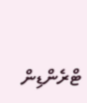ޓްރެންޑިން